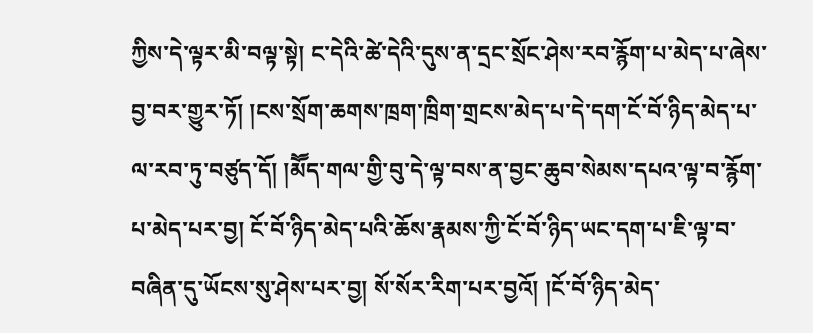ཀྱིས་དེ་ལྟར་མི་བལྟ་སྟེ། ང་དེའི་ཚེ་དེའི་དུས་ན་དྲང་སྲོང་ཤེས་རབ་རྙོག་པ་མེད་པ་ཞེས་བྱ་བར་གྱུར་ཏོ། །ངས་སྲོག་ཆགས་ཁྲག་ཁྲིག་གྲངས་མེད་པ་དེ་དག་ངོ་བོ་ཉིད་མེད་པ་ལ་རབ་ཏུ་བཙུད་དོ། །མཽད་གལ་གྱི་བུ་དེ་ལྟ་བས་ན་བྱང་ཆུབ་སེམས་དཔའ་ལྟ་བ་རྙོག་པ་མེད་པར་བྱ། ངོ་བོ་ཉིད་མེད་པའི་ཆོས་རྣམས་ཀྱི་ངོ་བོ་ཉིད་ཡང་དག་པ་ཇི་ལྟ་བ་བཞིན་དུ་ཡོངས་སུ་ཤེས་པར་བྱ། སོ་སོར་རིག་པར་བྱའོ། །ངོ་བོ་ཉིད་མེད་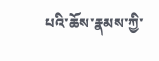པའི་ཆོས་རྣམས་ཀྱི་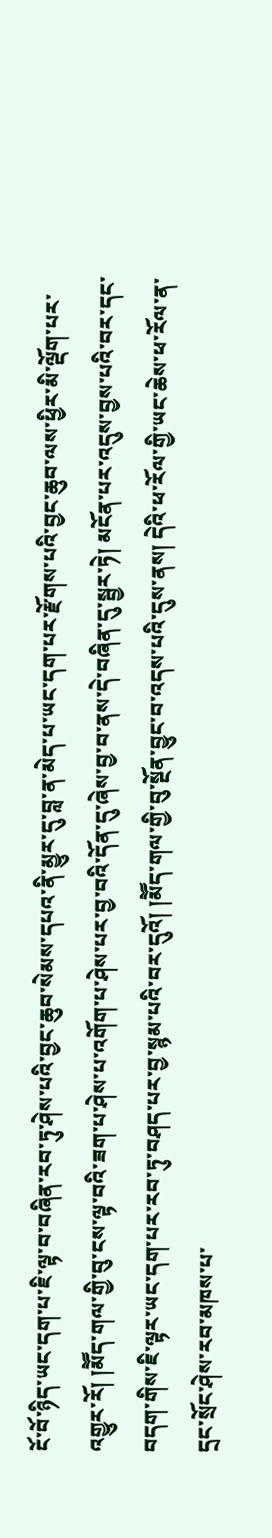ངོ་བོ་ཉིད་ཡང་དག་པ་ཇི་ལྟ་བ་བཞིན་རབ་ཏུ་ཤེས་པའི་བྱང་ཆུབ་སེམས་དཔའ་ནི་མྱུར་དུ་བླ་ན་མེད་པ་ཡང་དག་པར་རྫོགས་པའི་བྱང་ཆུབ་ལས་ཕྱིར་མི་ལྡོག་པར་འགྱུར་རོ། །མཽད་གལ་གྱི་བུ་ངས་ལྟ་བའི་ཟག་པ་ཤེས་པ་འགོག་པ་ཤེས་པར་བྱ་བའི་དོན་དུ་ཞེས་བྱ་བ་ནས་དེ་བཞིན་དུ་སྦྱར་ཏེ། མངོན་པར་འདུས་བྱས་པའི་བར་དང་བདག་གིས་ཇི་ལྟར་ཡང་དག་པར་རབ་ཏུ་བཤད་པར་བྱ་སྙམ་པའི་བར་དུའོ། །མཽད་གལ་གྱི་བུ་སྔོན་བྱུང་བ་འདས་པའི་དུས་ནས། དེའི་ཕ་རོལ་གྱི་ཡང་ཆེས་ཕ་རོལ་ན་དྲང་སྲོང་ཤེས་རབ་མཁས་པ་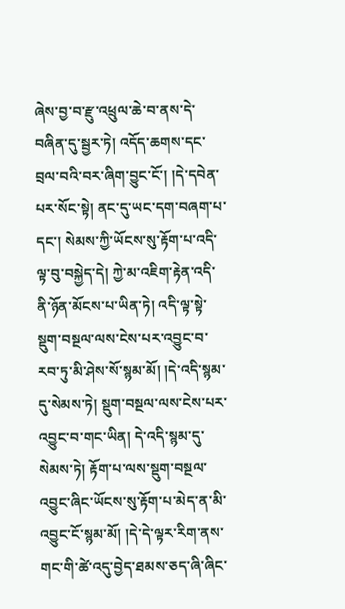ཞེས་བྱ་བ་རྫུ་འཕྲུལ་ཆེ་བ་ནས་དེ་བཞིན་དུ་སྦྱར་ཏེ། འདོད་ཆགས་དང་བྲལ་བའི་བར་ཞིག་བྱུང་ངོ་། །དེ་དབེན་པར་སོང་སྟེ། ནང་དུ་ཡང་དག་བཞག་པ་དང་། སེམས་ཀྱི་ཡོངས་སུ་རྟོག་པ་འདི་ལྟ་བུ་བསྐྱེད་དེ། ཀྱེ་མ་འཇིག་རྟེན་འདི་ནི་ཉོན་མོངས་པ་ཡིན་ཏེ། འདི་ལྟ་སྟེ་སྡུག་བསྔལ་ལས་ངེས་པར་འབྱུང་བ་རབ་ཏུ་མི་ཤེས་སོ་སྙམ་མོ། །དེ་འདི་སྙམ་དུ་སེམས་ཏེ། སྡུག་བསྔལ་ལས་ངེས་པར་འབྱུང་བ་གང་ཡིན། དེ་འདི་སྙམ་དུ་སེམས་ཏེ། རྟོག་པ་ལས་སྡུག་བསྔལ་འབྱུང་ཞིང་ཡོངས་སུ་རྟོག་པ་མེད་ན་མི་འབྱུང་ངོ་སྙམ་མོ། །དེ་དེ་ལྟར་རིག་ནས་གང་གི་ཚེ་འདུ་བྱེད་ཐམས་ཅད་ཞི་ཞིང་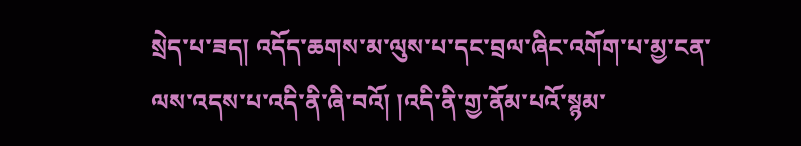སྲེད་པ་ཟད། འདོད་ཆགས་མ་ལུས་པ་དང་བྲལ་ཞིང་འགོག་པ་མྱ་ངན་ལས་འདས་པ་འདི་ནི་ཞི་བའོ། །འདི་ནི་གྱ་ནོམ་པའོ་སྙམ་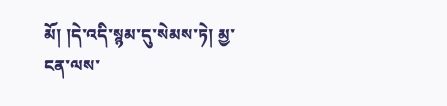མོ། །དེ་འདི་སྙམ་དུ་སེམས་ཏེ། མྱ་ངན་ལས་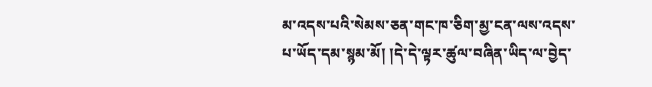མ་འདས་པའི་སེམས་ཅན་གང་ཁ་ཅིག་མྱ་ངན་ལས་འདས་པ་ཡོད་དམ་སྙམ་མོ། །དེ་དེ་ལྟར་ཚུལ་བཞིན་ཡིད་ལ་བྱེད་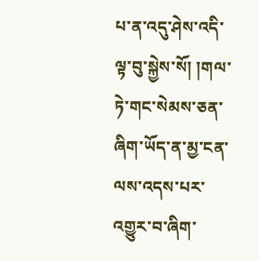པ་ན་འདུ་ཤེས་འདི་ལྟ་བུ་སྐྱེས་སོ། །གལ་ཏེ་གང་སེམས་ཅན་ཞིག་ཡོད་ན་མྱ་ངན་ལས་འདས་པར་འགྱུར་བ་ཞིག་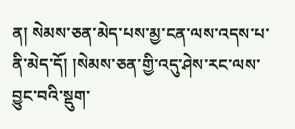ན། སེམས་ཅན་མེད་པས་མྱ་ངན་ལས་འདས་པ་ནི་མེད་དོ། །སེམས་ཅན་གྱི་འདུ་ཤེས་རང་ལས་བྱུང་བའི་སྡུག་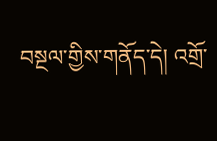བསྔལ་གྱིས་གནོད་དེ། འགྲོ་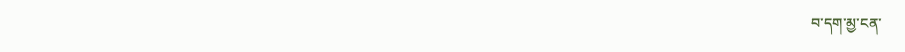བ་དག་མྱ་ངན་